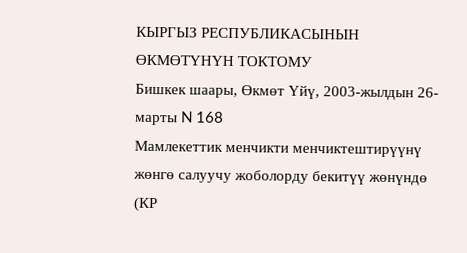КЫРГЫЗ РЕСПУБЛИКАСЫНЫН ӨКМӨТҮНҮН ТОКТОМУ
Бишкек шаары, Өкмөт Үйү, 2003-жылдын 26-марты N 168
Мамлекеттик менчикти менчиктештирүүнү жөнгө салуучу жоболорду бекитүү жөнүндө
(КР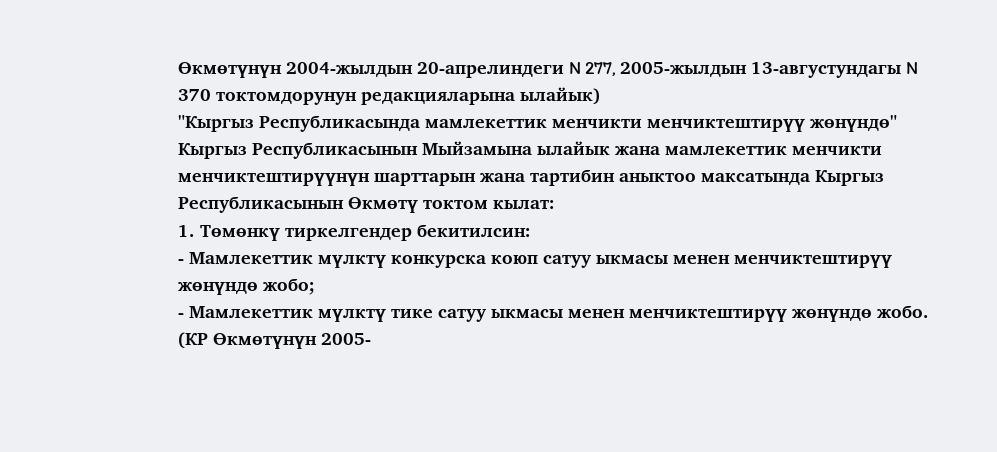Өкмөтүнүн 2004-жылдын 20-апрелиндеги N 277, 2005-жылдын 13-августундагы N 370 токтомдорунун редакцияларына ылайык)
"Кыргыз Республикасында мамлекеттик менчикти менчиктештирүү жөнүндө" Кыргыз Республикасынын Мыйзамына ылайык жана мамлекеттик менчикти менчиктештирүүнүн шарттарын жана тартибин аныктоо максатында Кыргыз Республикасынын Өкмөтү токтом кылат:
1. Төмөнкү тиркелгендер бекитилсин:
- Мамлекеттик мүлктү конкурска коюп сатуу ыкмасы менен менчиктештирүү жөнүндө жобо;
- Мамлекеттик мүлктү тике сатуу ыкмасы менен менчиктештирүү жөнүндө жобо.
(КР Өкмөтүнүн 2005-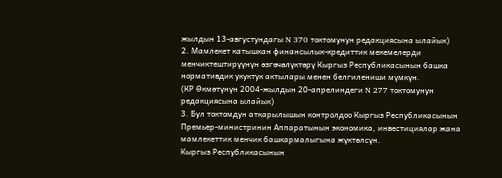жылдын 13-августундагы N 370 токтомунун редакциясына ылайык)
2. Мамлекет катышкан финансылык-кредиттик мекемелерди менчиктештирүүнүн өзгөчөлүктөрү Кыргыз Республикасынын башка нормативдик укуктук актылары менен белгилениши мүмкүн.
(КР Өкмөтүнүн 2004-жылдын 20-апрелиндеги N 277 токтомунун редакциясына ылайык)
3. Бул токтомдун аткарылышын контролдоо Кыргыз Республикасынын Премьер-министринин Аппаратынын экономика, инвестициялар жана мамлекеттик менчик башкармалыгына жүктөлсүн.
Кыргыз Республикасынын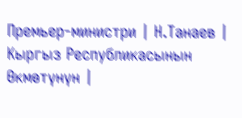Премьер-министри | Н.Танаев |
Кыргыз Республикасынын Өкмөтүнүн |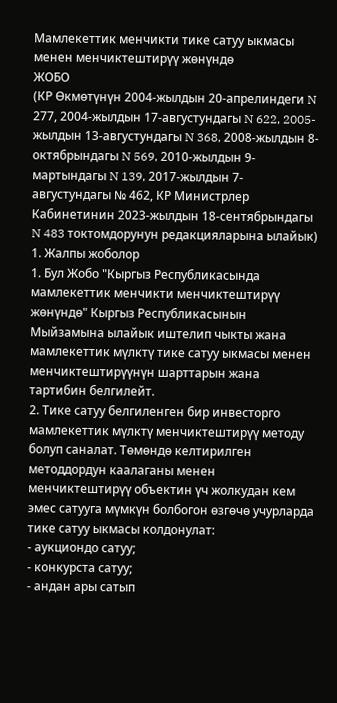Мамлекеттик менчикти тике сатуу ыкмасы менен менчиктештирүү жөнүндө
ЖОБО
(КР Өкмөтүнүн 2004-жылдын 20-апрелиндеги N 277, 2004-жылдын 17-августундагы N 622, 2005-жылдын 13-августундагы N 368, 2008-жылдын 8-октябрындагы N 569, 2010-жылдын 9-мартындагы N 139, 2017-жылдын 7-августундагы № 462, КР Министрлер Кабинетинин 2023-жылдын 18-сентябрындагы N 483 токтомдорунун редакцияларына ылайык)
1. Жалпы жоболор
1. Бул Жобо "Кыргыз Республикасында мамлекеттик менчикти менчиктештирүү жөнүндө" Кыргыз Республикасынын Мыйзамына ылайык иштелип чыкты жана мамлекеттик мүлктү тике сатуу ыкмасы менен менчиктештирүүнүн шарттарын жана тартибин белгилейт.
2. Тике сатуу белгиленген бир инвесторго мамлекеттик мүлктү менчиктештирүү методу болуп саналат. Төмөндө келтирилген методдордун каалаганы менен менчиктештирүү объектин үч жолкудан кем эмес сатууга мүмкүн болбогон өзгөчө учурларда тике сатуу ыкмасы колдонулат:
- аукциондо сатуу;
- конкурста сатуу;
- андан ары сатып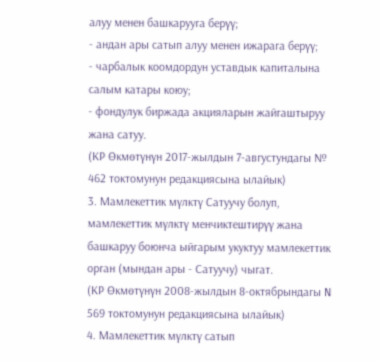алуу менен башкарууга берүү;
- андан ары сатып алуу менен ижарага берүү;
- чарбалык коомдордун уставдык капиталына салым катары коюу;
- фондулук биржада акцияларын жайгаштыруу жана сатуу.
(КР Өкмөтүнүн 2017-жылдын 7-августундагы № 462 токтомунун редакциясына ылайык)
3. Мамлекеттик мүлктү Сатуучу болуп, мамлекеттик мүлктү менчиктештирүү жана башкаруу боюнча ыйгарым укуктуу мамлекеттик орган (мындан ары - Сатуучу) чыгат.
(КР Өкмөтүнүн 2008-жылдын 8-октябрындагы N 569 токтомунун редакциясына ылайык)
4. Мамлекеттик мүлктү сатып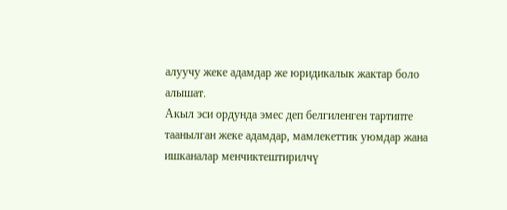алуучу жеке адамдар же юридикалык жактар боло алышат.
Акыл эси ордунда эмес деп белгиленген тартипте таанылган жеке адамдар, мамлекеттик уюмдар жана ишканалар менчиктештирилчү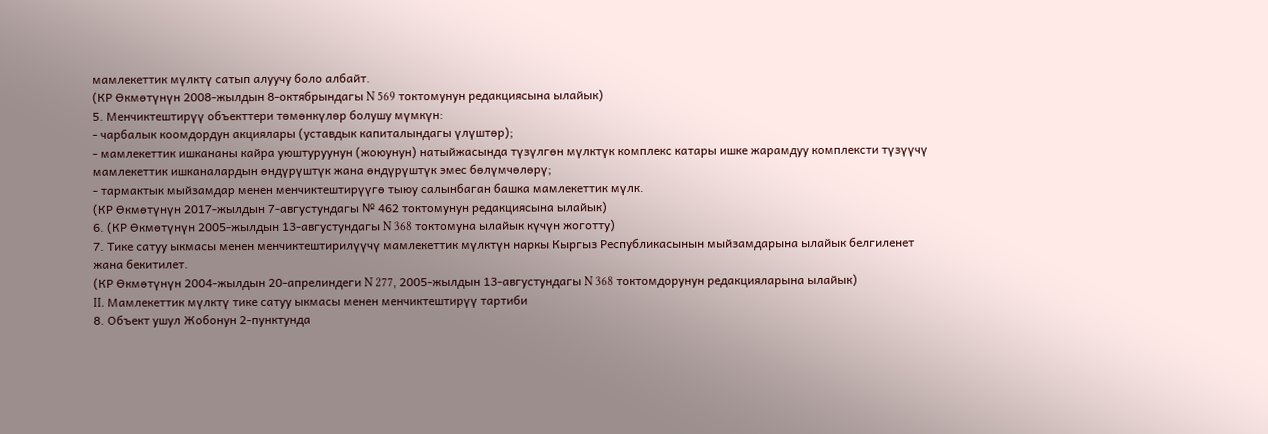мамлекеттик мүлктү сатып алуучу боло албайт.
(КР Өкмөтүнүн 2008-жылдын 8-октябрындагы N 569 токтомунун редакциясына ылайык)
5. Менчиктештирүү объекттери төмөнкүлөр болушу мүмкүн:
- чарбалык коомдордун акциялары (уставдык капиталындагы үлүштөр);
- мамлекеттик ишкананы кайра уюштуруунун (жоюунун) натыйжасында түзүлгөн мүлктүк комплекс катары ишке жарамдуу комплексти түзүүчү мамлекеттик ишканалардын өндүрүштүк жана өндүрүштүк эмес бөлүмчөлөрү;
- тармактык мыйзамдар менен менчиктештирүүгө тыюу салынбаган башка мамлекеттик мүлк.
(КР Өкмөтүнүн 2017-жылдын 7-августундагы № 462 токтомунун редакциясына ылайык)
6. (КР Өкмөтүнүн 2005-жылдын 13-августундагы N 368 токтомуна ылайык күчүн жоготту)
7. Тике сатуу ыкмасы менен менчиктештирилүүчү мамлекеттик мүлктүн наркы Кыргыз Республикасынын мыйзамдарына ылайык белгиленет жана бекитилет.
(КР Өкмөтүнүн 2004-жылдын 20-апрелиндеги N 277, 2005-жылдын 13-августундагы N 368 токтомдорунун редакцияларына ылайык)
II. Мамлекеттик мүлктү тике сатуу ыкмасы менен менчиктештирүү тартиби
8. Объект ушул Жобонун 2-пунктунда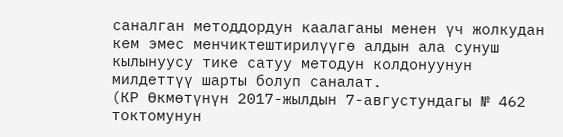саналган методдордун каалаганы менен үч жолкудан кем эмес менчиктештирилүүгө алдын ала сунуш кылынуусу тике сатуу методун колдонуунун милдеттүү шарты болуп саналат.
(КР Өкмөтүнүн 2017-жылдын 7-августундагы № 462 токтомунун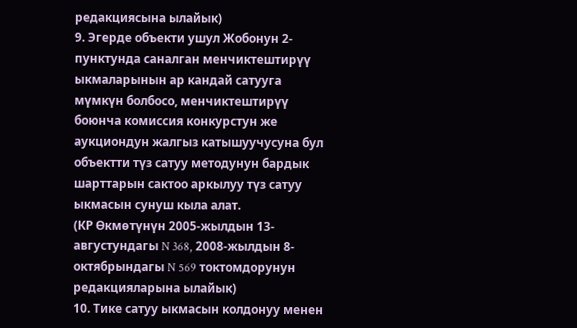редакциясына ылайык)
9. Эгерде объекти ушул Жобонун 2-пунктунда саналган менчиктештирүү ыкмаларынын ар кандай сатууга мүмкүн болбосо, менчиктештирүү боюнча комиссия конкурстун же аукциондун жалгыз катышуучусуна бул объектти түз сатуу методунун бардык шарттарын сактоо аркылуу түз сатуу ыкмасын сунуш кыла алат.
(КР Өкмөтүнүн 2005-жылдын 13-августундагы N 368, 2008-жылдын 8-октябрындагы N 569 токтомдорунун редакцияларына ылайык)
10. Тике сатуу ыкмасын колдонуу менен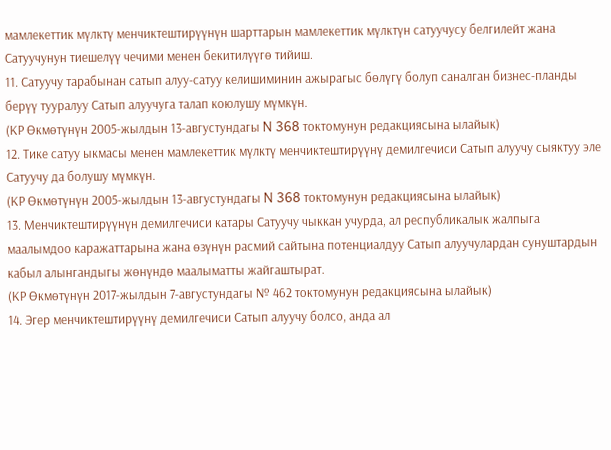мамлекеттик мүлктү менчиктештирүүнүн шарттарын мамлекеттик мүлктүн сатуучусу белгилейт жана Сатуучунун тиешелүү чечими менен бекитилүүгө тийиш.
11. Сатуучу тарабынан сатып алуу-сатуу келишиминин ажырагыс бөлүгү болуп саналган бизнес-планды берүү тууралуу Сатып алуучуга талап коюлушу мүмкүн.
(КР Өкмөтүнүн 2005-жылдын 13-августундагы N 368 токтомунун редакциясына ылайык)
12. Тике сатуу ыкмасы менен мамлекеттик мүлктү менчиктештирүүнү демилгечиси Сатып алуучу сыяктуу эле Сатуучу да болушу мүмкүн.
(КР Өкмөтүнүн 2005-жылдын 13-августундагы N 368 токтомунун редакциясына ылайык)
13. Менчиктештирүүнүн демилгечиси катары Сатуучу чыккан учурда, ал республикалык жалпыга маалымдоо каражаттарына жана өзүнүн расмий сайтына потенциалдуу Сатып алуучулардан сунуштардын кабыл алынгандыгы жөнүндө маалыматты жайгаштырат.
(КР Өкмөтүнүн 2017-жылдын 7-августундагы № 462 токтомунун редакциясына ылайык)
14. Эгер менчиктештирүүнү демилгечиси Сатып алуучу болсо, анда ал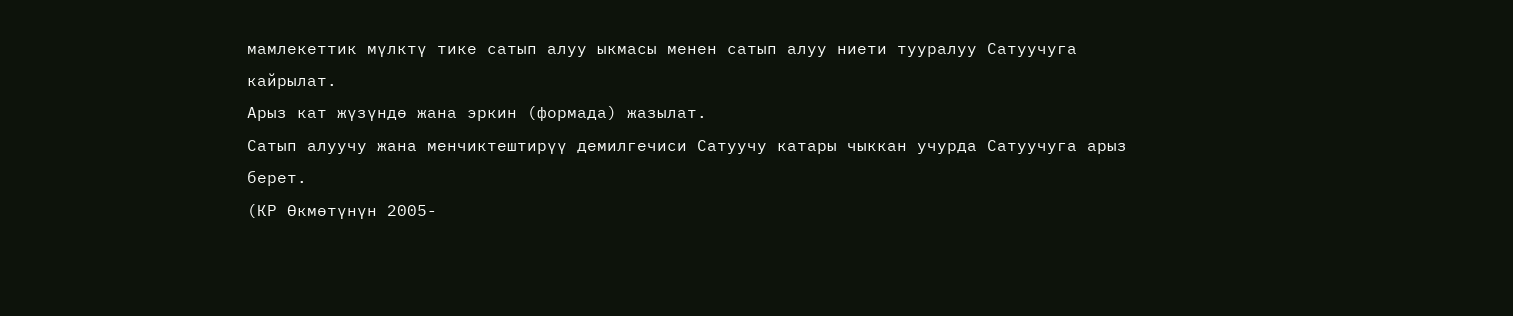мамлекеттик мүлктү тике сатып алуу ыкмасы менен сатып алуу ниети тууралуу Сатуучуга кайрылат.
Арыз кат жүзүндө жана эркин (формада) жазылат.
Сатып алуучу жана менчиктештирүү демилгечиси Сатуучу катары чыккан учурда Сатуучуга арыз берет.
(КР Өкмөтүнүн 2005-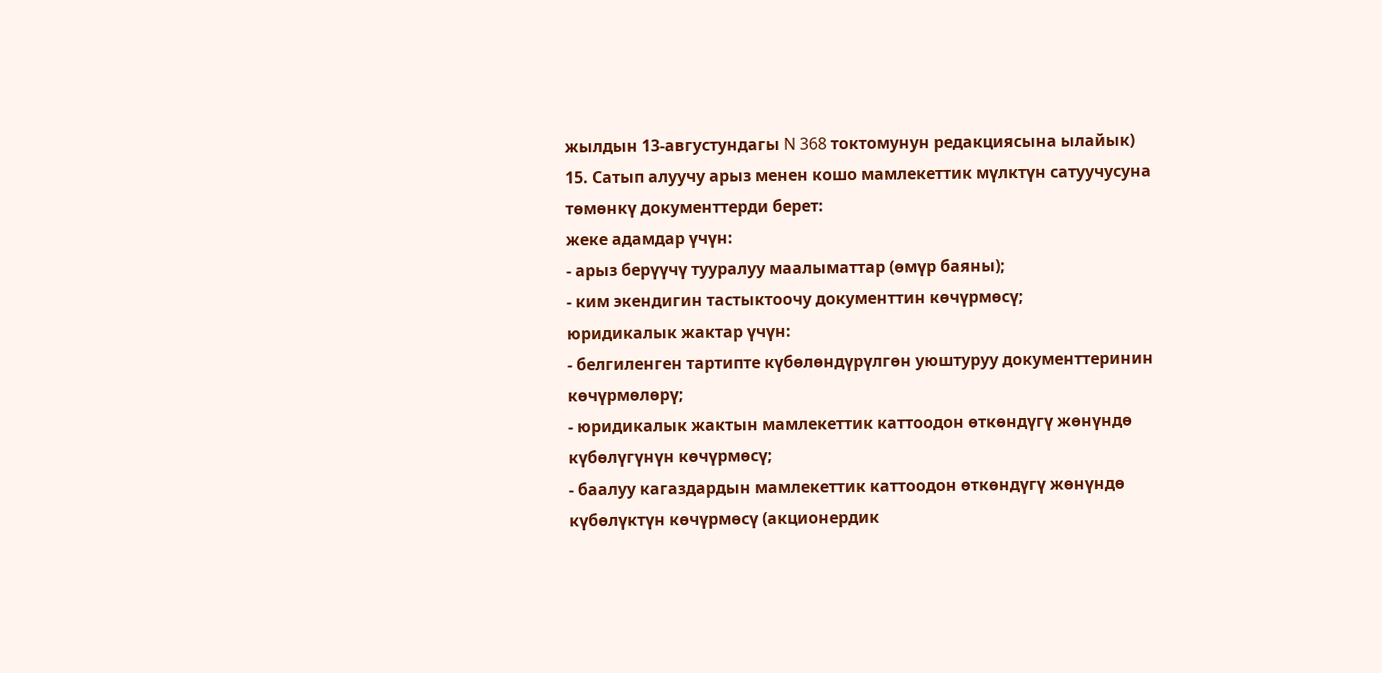жылдын 13-августундагы N 368 токтомунун редакциясына ылайык)
15. Сатып алуучу арыз менен кошо мамлекеттик мүлктүн сатуучусуна төмөнкү документтерди берет:
жеке адамдар үчүн:
- арыз берүүчү тууралуу маалыматтар (өмүр баяны);
- ким экендигин тастыктоочу документтин көчүрмөсү;
юридикалык жактар үчүн:
- белгиленген тартипте күбөлөндүрүлгөн уюштуруу документтеринин көчүрмөлөрү;
- юридикалык жактын мамлекеттик каттоодон өткөндүгү жөнүндө күбөлүгүнүн көчүрмөсү;
- баалуу кагаздардын мамлекеттик каттоодон өткөндүгү жөнүндө күбөлүктүн көчүрмөсү (акционердик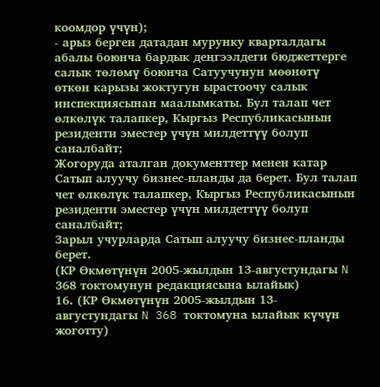коомдор үчүн);
- арыз берген датадан мурунку кварталдагы абалы боюнча бардык деңгээлдеги бюджеттерге салык төлөмү боюнча Сатуучунун мөөнөтү өткөн карызы жоктугун ырастоочу салык инспекциясынан маалымкаты. Бул талап чет өлкөлүк талапкер, Кыргыз Республикасынын резиденти эместер үчүн милдеттүү болуп саналбайт;
Жогоруда аталган документтер менен катар Сатып алуучу бизнес-планды да берет. Бул талап чет өлкөлүк талапкер, Кыргыз Республикасынын резиденти эместер үчүн милдеттүү болуп саналбайт;
Зарыл учурларда Сатып алуучу бизнес-планды берет.
(КР Өкмөтүнүн 2005-жылдын 13-августундагы N 368 токтомунун редакциясына ылайык)
16. (КР Өкмөтүнүн 2005-жылдын 13-августундагы N 368 токтомуна ылайык күчүн жоготту)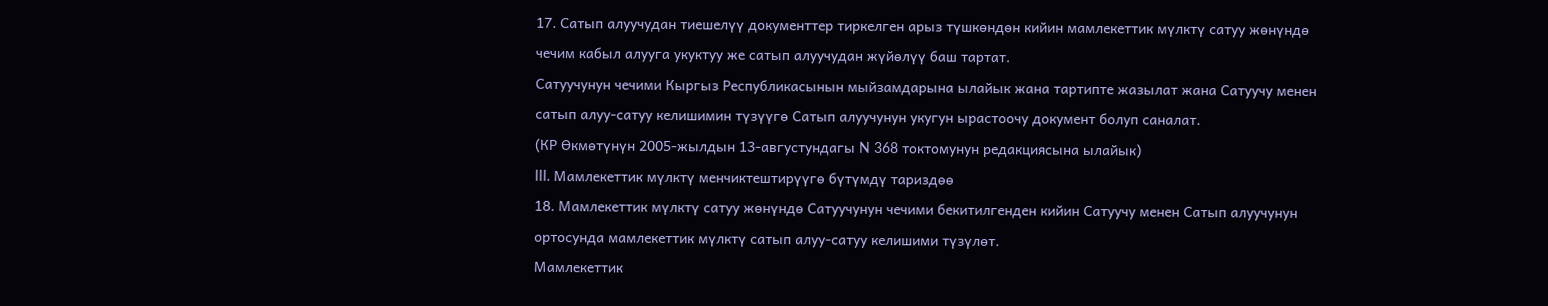17. Сатып алуучудан тиешелүү документтер тиркелген арыз түшкөндөн кийин мамлекеттик мүлктү сатуу жөнүндө чечим кабыл алууга укуктуу же сатып алуучудан жүйөлүү баш тартат.
Сатуучунун чечими Кыргыз Республикасынын мыйзамдарына ылайык жана тартипте жазылат жана Сатуучу менен сатып алуу-сатуу келишимин түзүүгө Сатып алуучунун укугун ырастоочу документ болуп саналат.
(КР Өкмөтүнүн 2005-жылдын 13-августундагы N 368 токтомунун редакциясына ылайык)
III. Мамлекеттик мүлктү менчиктештирүүгө бүтүмдү тариздөө
18. Мамлекеттик мүлктү сатуу жөнүндө Сатуучунун чечими бекитилгенден кийин Сатуучу менен Сатып алуучунун ортосунда мамлекеттик мүлктү сатып алуу-сатуу келишими түзүлөт.
Мамлекеттик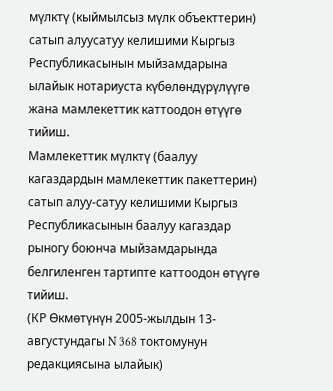мүлктү (кыймылсыз мүлк объекттерин) сатып алуусатуу келишими Кыргыз Республикасынын мыйзамдарына ылайык нотариуста күбөлөндүрүлүүгө жана мамлекеттик каттоодон өтүүгө тийиш.
Мамлекеттик мүлктү (баалуу кагаздардын мамлекеттик пакеттерин) сатып алуу-сатуу келишими Кыргыз Республикасынын баалуу кагаздар рыногу боюнча мыйзамдарында белгиленген тартипте каттоодон өтүүгө тийиш.
(КР Өкмөтүнүн 2005-жылдын 13-августундагы N 368 токтомунун редакциясына ылайык)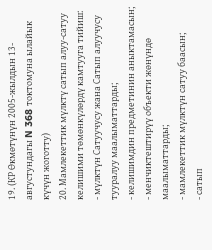19. (КР Өкмөтүнүн 2005-жылдын 13-августундагы N 368 токтомуна ылайык күчүн жоготту)
20. Мамлекеттик мүлктү сатып алуу-сатуу келишими төмөнкүлөрдү камтууга тийиш:
- мүлктүн Сатуучусу жана Сатып алуучусу тууралуу маалыматтарды;
- келишимдин предметинин аныктамасын;
- менчиктештирүү объекти жөнүндө маалыматтарды;
- мамлекеттик мүлктүн сатуу баасын;
- сатып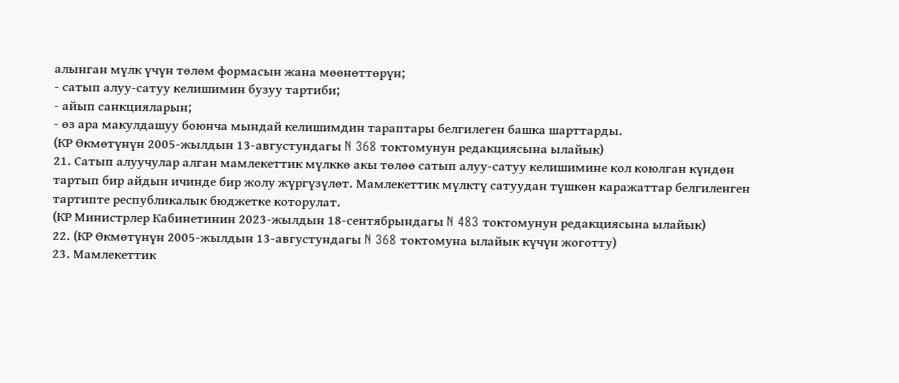алынган мүлк үчүн төлөм формасын жана мөөнөттөрүн;
- сатып алуу-сатуу келишимин бузуу тартиби;
- айып санкцияларын;
- өз ара макулдашуу боюнча мындай келишимдин тараптары белгилеген башка шарттарды.
(КР Өкмөтүнүн 2005-жылдын 13-августундагы N 368 токтомунун редакциясына ылайык)
21. Сатып алуучулар алган мамлекеттик мүлккө акы төлөө сатып алуу-сатуу келишимине кол коюлган күндөн тартып бир айдын ичинде бир жолу жүргүзүлөт. Мамлекеттик мүлктү сатуудан түшкөн каражаттар белгиленген тартипте республикалык бюджетке которулат.
(КР Министрлер Кабинетинин 2023-жылдын 18-сентябрындагы N 483 токтомунун редакциясына ылайык)
22. (КР Өкмөтүнүн 2005-жылдын 13-августундагы N 368 токтомуна ылайык күчүн жоготту)
23. Мамлекеттик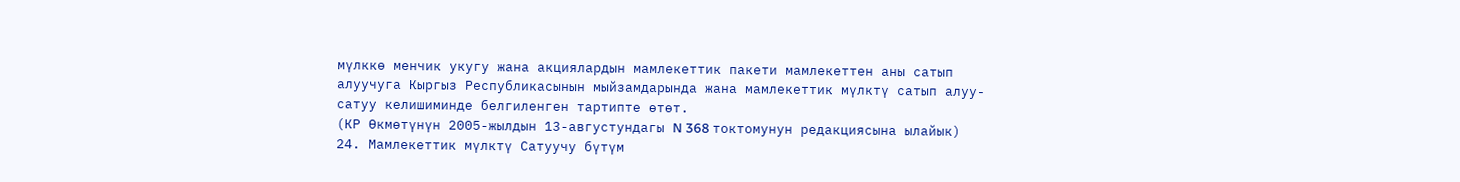мүлккө менчик укугу жана акциялардын мамлекеттик пакети мамлекеттен аны сатып алуучуга Кыргыз Республикасынын мыйзамдарында жана мамлекеттик мүлктү сатып алуу-сатуу келишиминде белгиленген тартипте өтөт.
(КР Өкмөтүнүн 2005-жылдын 13-августундагы N 368 токтомунун редакциясына ылайык)
24. Мамлекеттик мүлктү Сатуучу бүтүм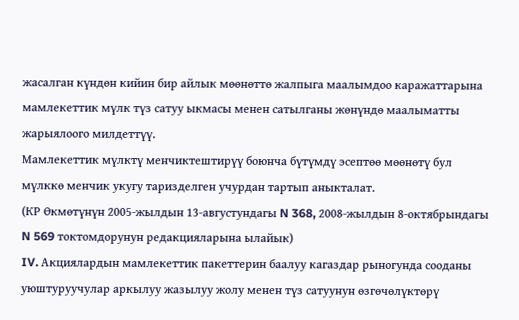жасалган күндөн кийин бир айлык мөөнөттө жалпыга маалымдоо каражаттарына мамлекеттик мүлк түз сатуу ыкмасы менен сатылганы жөнүндө маалыматты жарыялоого милдеттүү.
Мамлекеттик мүлктү менчиктештирүү боюнча бүтүмдү эсептөө мөөнөтү бул мүлккө менчик укугу таризделген учурдан тартып аныкталат.
(КР Өкмөтүнүн 2005-жылдын 13-августундагы N 368, 2008-жылдын 8-октябрындагы N 569 токтомдорунун редакцияларына ылайык)
IV. Акциялардын мамлекеттик пакеттерин баалуу кагаздар рыногунда сооданы уюштуруучулар аркылуу жазылуу жолу менен түз сатуунун өзгөчөлүктөрү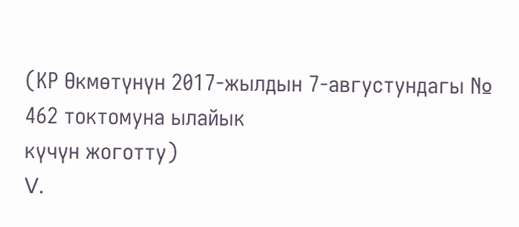(КР Өкмөтүнүн 2017-жылдын 7-августундагы № 462 токтомуна ылайык
күчүн жоготту)
V.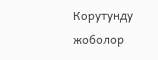Корутунду жоболор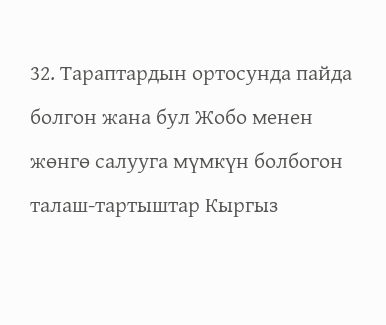32. Тараптардын ортосунда пайда болгон жана бул Жобо менен жөнгө салууга мүмкүн болбогон талаш-тартыштар Кыргыз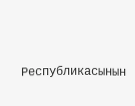Республикасынын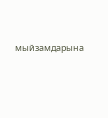мыйзамдарына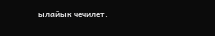ылайык чечилет.